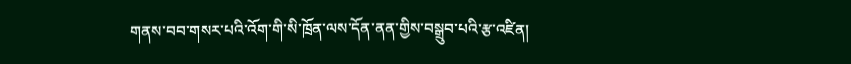གནས་བབ་གསར་པའི་འོག་གི་སི་ཁྲོན་ལས་དོན་ནན་གྱིས་བསྒྲུབ་པའི་རྩ་འཛིན།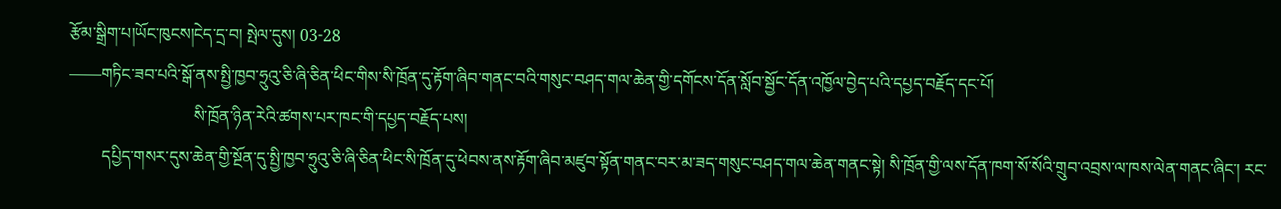རྩོམ་སྒྲིག་པ།ཡོང་ཁུངས།ངེད་དྲ་བ། སྤེལ་དུས། 03-28
——གཏིང་ཟབ་པའི་སྒོ་ནས་སྤྱི་ཁྱབ་ཧྲུའུ་ཅི་ཞི་ཅིན་ཕིང་གིས་སི་ཁྲོན་དུ་རྟོག་ཞིབ་གནང་བའི་གསུང་བཤད་གལ་ཆེན་གྱི་དགོངས་དོན་སློབ་སྦྱོང་དོན་འཁྱོལ་བྱེད་པའི་དཔྱད་བརྗོད་དང་པོ།
                              སི་ཁྲོན་ཉིན་རེའི་ཚགས་པར་ཁང་གི་དཔྱད་བརྗོད་པས།
        དཔྱིད་གསར་དུས་ཆེན་གྱི་སྔོན་དུ་སྤྱི་ཁྱབ་ཧྲུའུ་ཅི་ཞི་ཅིན་ཕིང་སི་ཁྲོན་དུ་ཕེབས་ནས་རྟོག་ཞིབ་མཛུབ་སྟོན་གནང་བར་མ་ཟད་གསུང་བཤད་གལ་ཆེན་གནང་སྟེ། སི་ཁྲོན་གྱི་ལས་དོན་ཁག་སོ་སོའི་གྲུབ་འབྲས་ལ་ཁས་ལེན་གནང་ཞིང་། རང་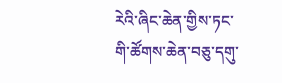རེའི་ཞིང་ཆེན་གྱིས་ཏང་གི་ཚོགས་ཆེན་བཅུ་དགུ་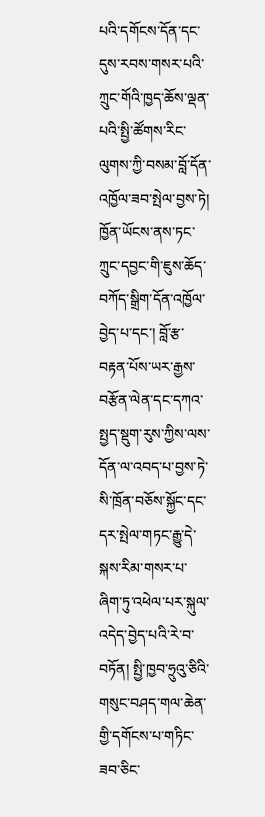པའི་དགོངས་དོན་དང་དུས་རབས་གསར་པའི་ཀྲུང་གོའི་ཁྱད་ཆོས་ལྡན་པའི་སྤྱི་ཚོགས་རིང་ལུགས་ཀྱི་བསམ་བློ་དོན་འཁྱོལ་ཟབ་སྤེལ་བྱས་ཏེ། ཁྱོན་ཡོངས་ནས་ཏང་ཀྲུང་དབྱང་གི་ཇུས་ཆོད་བཀོད་སྒྲིག་དོན་འཁྱོལ་བྱེད་པ་དང་། བློ་རྩ་བརྟན་པོས་ཡར་རྒྱས་བརྩོན་ལེན་དང་དཀའ་སྤྱད་སྡུག་རུས་ཀྱིས་ལས་དོན་ལ་འབད་པ་བྱས་ཏེ་སི་ཁྲོན་བཅོས་སྐྱོང་དང་དར་སྤེལ་གཏང་རྒྱུ་དེ་སྐས་རིམ་གསར་པ་ཞིག་ཏུ་འཕེལ་པར་སྐུལ་འདེད་བྱེད་པའི་རེ་བ་བཏོན། སྤྱི་ཁྱབ་ཧྲུའུ་ཅིའི་གསུང་བཤད་གལ་ཆེན་གྱི་དགོངས་པ་གཏིང་ཟབ་ཅིང་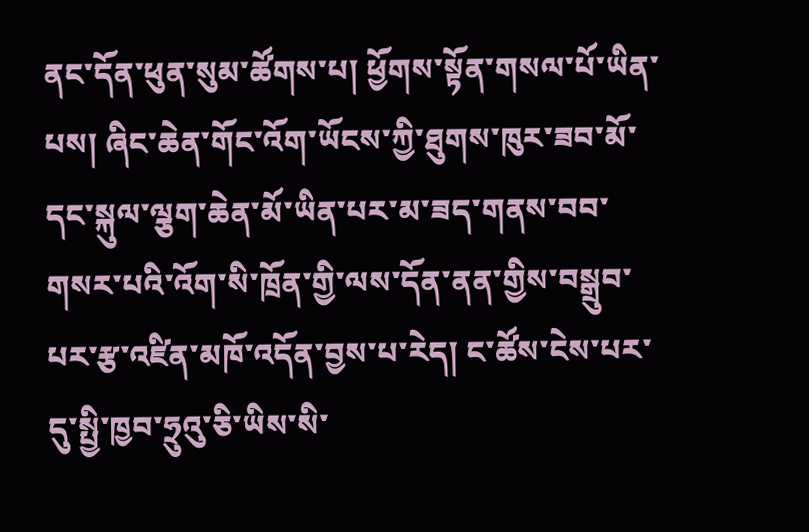ནང་དོན་ཕུན་སུམ་ཚོགས་པ། ཕྱོགས་སྟོན་གསལ་པོ་ཡིན་པས། ཞིང་ཆེན་གོང་འོག་ཡོངས་ཀྱི་ཐུགས་ཁུར་ཟབ་མོ་དང་སྐུལ་ལྕག་ཆེན་མོ་ཡིན་པར་མ་ཟད་གནས་བབ་གསར་པའི་འོག་སི་ཁྲོན་གྱི་ལས་དོན་ནན་གྱིས་བསྒྲུབ་པར་རྩ་འཛིན་མཁོ་འདོན་བྱས་པ་རེད། ང་ཚོས་ངེས་པར་དུ་སྤྱི་ཁྱབ་ཧྲུའུ་ཅི་ཡིས་སི་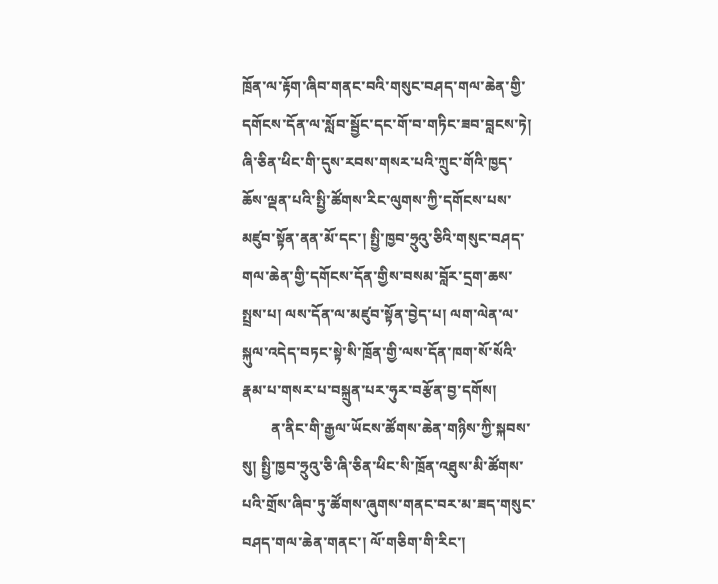ཁྲོན་ལ་རྟོག་ཞིབ་གནང་བའི་གསུང་བཤད་གལ་ཆེན་གྱི་དགོངས་དོན་ལ་སློབ་སྦྱོང་དང་གོ་བ་གཏིང་ཟབ་བླངས་ཏེ། ཞི་ཅིན་ཕིང་གི་དུས་རབས་གསར་པའི་ཀྲུང་གོའི་ཁྱད་ཆོས་ལྡན་པའི་སྤྱི་ཚོགས་རིང་ལུགས་ཀྱི་དགོངས་པས་མཛུབ་སྟོན་ནན་མོ་དང་། སྤྱི་ཁྱབ་ཧྲུའུ་ཅིའི་གསུང་བཤད་གལ་ཆེན་གྱི་དགོངས་དོན་གྱིས་བསམ་བློར་དྲག་ཆས་སྤྲས་པ། ལས་དོན་ལ་མཛུབ་སྟོན་བྱེད་པ། ལག་ལེན་ལ་སྐུལ་འདེད་བཏང་སྟེ་སི་ཁྲོན་གྱི་ལས་དོན་ཁག་སོ་སོའི་རྣམ་པ་གསར་པ་བསྐྲུན་པར་ཧུར་བརྩོན་བྱ་དགོས།
        ན་ནིང་གི་རྒྱལ་ཡོངས་ཚོགས་ཆེན་གཉིས་ཀྱི་སྐབས་སུ། སྤྱི་ཁྱབ་ཧྲུའུ་ཅི་ཞི་ཅིན་ཕིང་སི་ཁྲོན་འཐུས་མི་ཚོགས་པའི་གྲོས་ཞིབ་ཏུ་ཚོགས་ཞུགས་གནང་བར་མ་ཟད་གསུང་བཤད་གལ་ཆེན་གནང་། ལོ་གཅིག་གི་རིང་།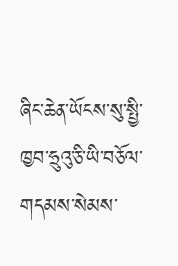ཞིང་ཆེན་ཡོངས་སུ་སྤྱི་ཁྱབ་ཧྲུའུ་ཅི་ཡི་བཅོལ་གདམས་སེམས་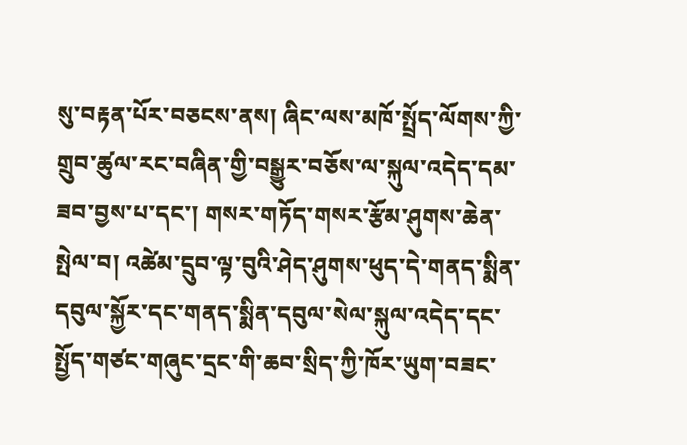སུ་བརྟན་པོར་བཅངས་ནས། ཞིང་ལས་མཁོ་སྤྲོད་ལོགས་ཀྱི་གྲུབ་ཚུལ་རང་བཞིན་གྱི་བསྒྱུར་བཅོས་ལ་སྐུལ་འདེད་དམ་ཟབ་བྱས་པ་དང་། གསར་གཏོད་གསར་རྩོམ་ཤུགས་ཆེན་སྤེལ་བ། འཚེམ་དྲུབ་ལྟ་བུའི་ཤེད་ཤུགས་ཕུད་དེ་གནད་སྨིན་དབུལ་སྐྱོར་དང་གནད་སྨིན་དབུལ་སེལ་སྐུལ་འདེད་དང་སྤྱོད་གཙང་གཞུང་དྲང་གི་ཆབ་སྲིད་ཀྱི་ཁོར་ཡུག་བཟང་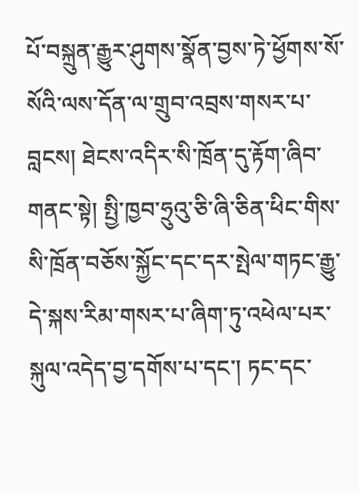པོ་བསྐྲུན་རྒྱུར་ཤུགས་སྣོན་བྱས་ཏེ་ཕྱོགས་སོ་སོའི་ལས་དོན་ལ་གྲུབ་འབྲས་གསར་པ་བླངས། ཐེངས་འདིར་སི་ཁྲོན་དུ་རྟོག་ཞིབ་གནང་སྟེ། སྤྱི་ཁྱབ་ཧྲུའུ་ཅི་ཞི་ཅིན་ཕིང་གིས་སི་ཁྲོན་བཅོས་སྐྱོང་དང་དར་སྤེལ་གཏང་རྒྱུ་དེ་སྐས་རིམ་གསར་པ་ཞིག་ཏུ་འཕེལ་པར་སྐུལ་འདེད་བྱ་དགོས་པ་དང་། ཏང་དང་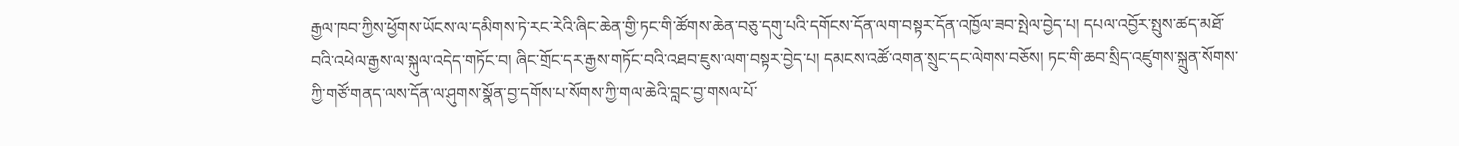རྒྱལ་ཁབ་ཀྱིས་ཕྱོགས་ཡོངས་ལ་དམིགས་ཏེ་རང་རེའི་ཞིང་ཆེན་གྱི་ཏང་གི་ཚོགས་ཆེན་བཅུ་དགུ་པའི་དགོངས་དོན་ལག་བསྟར་དོན་འཁྱོལ་ཟབ་སྤེལ་བྱེད་པ། དཔལ་འབྱོར་སྤུས་ཚད་མཐོ་བའི་འཕེལ་རྒྱས་ལ་སྐུལ་འདེད་གཏོང་བ། ཞིང་གྲོང་དར་རྒྱས་གཏོང་བའི་འཐབ་ཇུས་ལག་བསྟར་བྱེད་པ། དམངས་འཚོ་འགན་སྲུང་དང་ལེགས་བཅོས། ཏང་གི་ཆབ་སྲིད་འཛུགས་སྐྲུན་སོགས་ཀྱི་གཙོ་གནད་ལས་དོན་ལ་ཤུགས་སྣོན་བྱ་དགོས་པ་སོགས་ཀྱི་གལ་ཆེའི་བླང་བྱ་གསལ་པོ་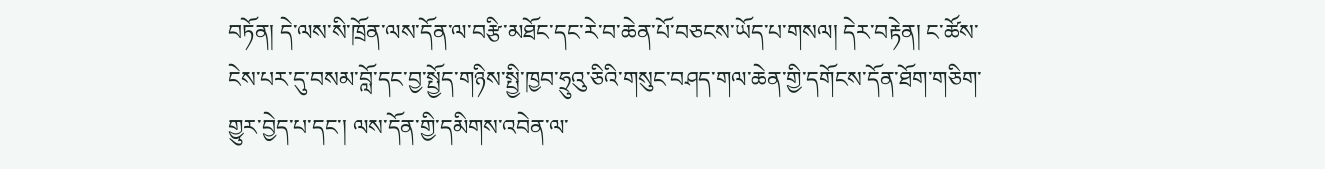བཏོན། དེ་ལས་སི་ཁྲོན་ལས་དོན་ལ་བརྩི་མཐོང་དང་རེ་བ་ཆེན་པོ་བཅངས་ཡོད་པ་གསལ། དེར་བརྟེན། ང་ཚོས་ངེས་པར་དུ་བསམ་བློ་དང་བྱ་སྤྱོད་གཉིས་སྤྱི་ཁྱབ་ཧྲུའུ་ཅིའི་གསུང་བཤད་གལ་ཆེན་གྱི་དགོངས་དོན་ཐོག་གཅིག་གྱུར་བྱེད་པ་དང་། ལས་དོན་གྱི་དམིགས་འབེན་ལ་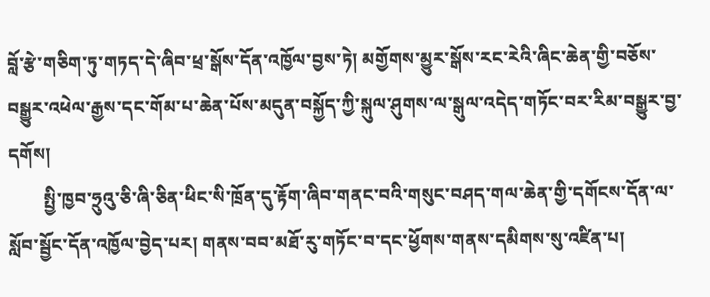བློ་རྩེ་གཅིག་ཏུ་གཏད་དེ་ཞིབ་ཕྲ་སྒོས་དོན་འཁྱོལ་བྱས་ཏེ། མགྱོགས་མྱུར་སྒོས་རང་རེའི་ཞིང་ཆེན་གྱི་བཅོས་བསྒྱུར་འཕེལ་རྒྱས་དང་གོམ་པ་ཆེན་པོས་མདུན་བསྐྱོད་ཀྱི་སྐུལ་ཤུགས་ལ་སྒུལ་འདེད་གཏོང་བར་རིམ་བསྒྱུར་བྱ་དགོས།
        སྤྱི་ཁྱབ་ཧྲུའུ་ཅི་ཞི་ཅིན་ཕིང་སི་ཁྲོན་དུ་རྟོག་ཞིབ་གནང་བའི་གསུང་བཤད་གལ་ཆེན་གྱི་དགོངས་དོན་ལ་སློབ་སྦྱོང་དོན་འཁྱོལ་བྱེད་པར། གནས་བབ་མཐོ་རུ་གཏོང་བ་དང་ཕྱོགས་གནས་དམིགས་སུ་འཛིན་པ།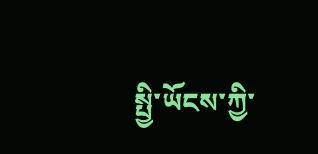སྤྱི་ཡོངས་ཀྱི་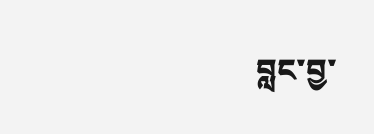བླང་བྱ་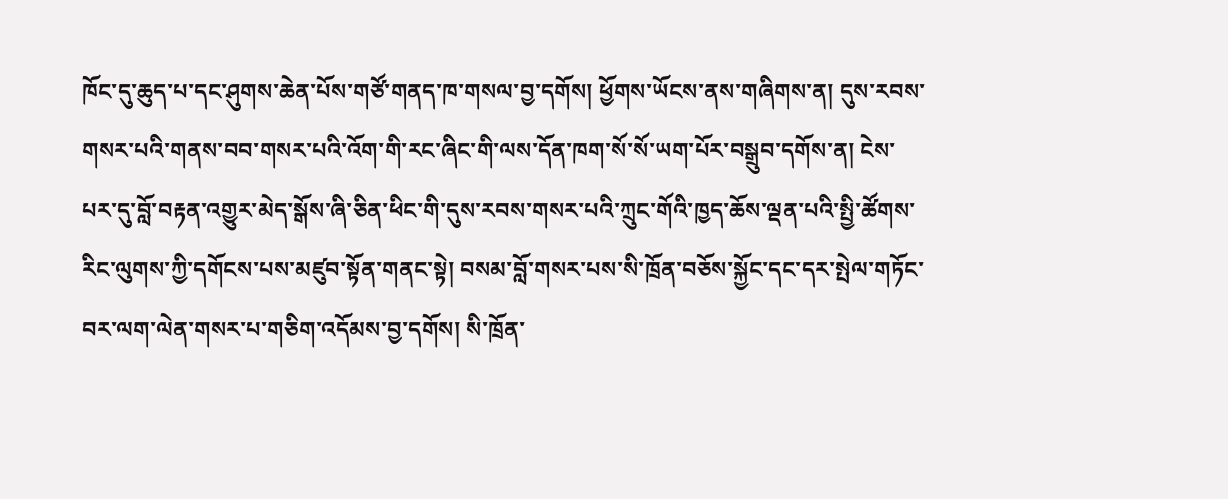ཁོང་དུ་ཆུད་པ་དང་ཤུགས་ཆེན་པོས་གཙོ་གནད་ཁ་གསལ་བྱ་དགོས། ཕྱོགས་ཡོངས་ནས་གཞིགས་ན། དུས་རབས་གསར་པའི་གནས་བབ་གསར་པའི་འོག་གི་རང་ཞིང་གི་ལས་དོན་ཁག་སོ་སོ་ཡག་པོར་བསྒྲུབ་དགོས་ན། ངེས་པར་དུ་བློ་བརྟན་འགྱུར་མེད་སྒོས་ཞི་ཅིན་ཕིང་གི་དུས་རབས་གསར་པའི་ཀྲུང་གོའི་ཁྱད་ཆོས་ལྡན་པའི་སྤྱི་ཚོགས་རིང་ལུགས་ཀྱི་དགོངས་པས་མཛུབ་སྟོན་གནང་སྟེ། བསམ་བློ་གསར་པས་སི་ཁྲོན་བཅོས་སྐྱོང་དང་དར་སྤེལ་གཏོང་བར་ལག་ལེན་གསར་པ་གཅིག་འདོམས་བྱ་དགོས། སི་ཁྲོན་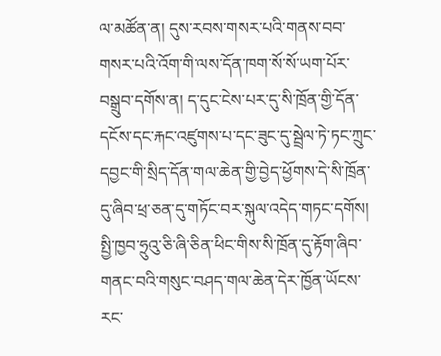ལ་མཚོན་ན། དུས་རབས་གསར་པའི་གནས་བབ་གསར་པའི་འོག་གི་ལས་དོན་ཁག་སོ་སོ་ཡག་པོར་བསྒྲུབ་དགོས་ན། ད་དུང་ངེས་པར་དུ་སི་ཁྲོན་གྱི་དོན་དངོས་དང་རྐང་འཛུགས་པ་དང་ཟུང་དུ་སྦྲེལ་ཏེ་ཏང་ཀྲུང་དབྱང་གི་སྲིད་དོན་གལ་ཆེན་གྱི་བྱེད་ཕྱོགས་དེ་སི་ཁྲོན་དུ་ཞིབ་ཕྲ་ཅན་དུ་གཏོང་བར་སྐུལ་འདེད་གཏང་དགོས། སྤྱི་ཁྱབ་ཧྲུའུ་ཅི་ཞི་ཅིན་ཕིང་གིས་སི་ཁྲོན་དུ་རྟོག་ཞིབ་གནང་བའི་གསུང་བཤད་གལ་ཆེན་དེར་ཁྱོན་ཡོངས་རང་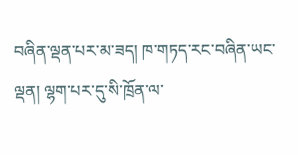བཞིན་ལྡན་པར་མ་ཟད། ཁ་གཏད་རང་བཞིན་ཡང་ལྡན། ལྷག་པར་དུ་སི་ཁྲོན་ལ་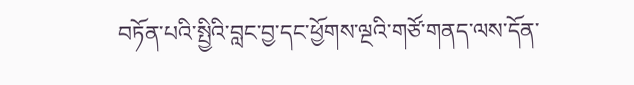བཏོན་པའི་སྤྱིའི་བླང་བྱ་དང་ཕྱོགས་ལྔའི་གཙོ་གནད་ལས་དོན་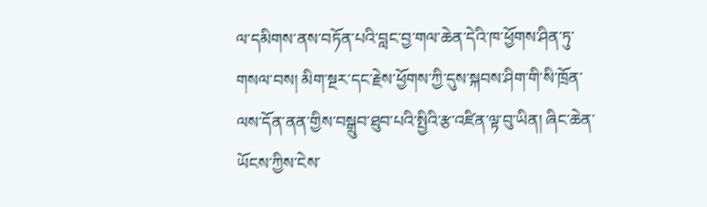ལ་དམིགས་ནས་བཏོན་པའི་བླང་བྱ་གལ་ཆེན་དེའི་ཁ་ཕྱོགས་ཤིན་ཏུ་གསལ་བས། མིག་སྔར་དང་རྗེས་ཕྱོགས་ཀྱི་དུས་སྐབས་ཤིག་གི་སི་ཁྲོན་ལས་དོན་ནན་གྱིས་བསྒྲུབ་ཐུབ་པའི་སྤྱིའི་རྩ་འཛིན་ལྟ་བུ་ཡིན། ཞིང་ཆེན་ཡོངས་ཀྱིས་ངེས་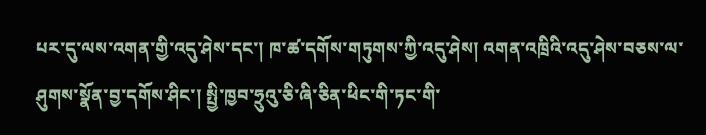པར་དུ་ལས་འགན་གྱི་འདུ་ཤེས་དང་། ཁ་ཚ་དགོས་གཏུགས་ཀྱི་འདུ་ཤེས། འགན་འཁྲིའི་འདུ་ཤེས་བཅས་ལ་ཤུགས་སྣོན་བྱ་དགོས་ཤིང་། སྤྱི་ཁྱབ་ཧྲུའུ་ཅི་ཞི་ཅིན་ཕིང་གི་ཏང་གི་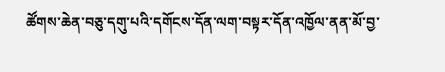ཚོགས་ཆེན་བཅུ་དགུ་པའི་དགོངས་དོན་ལག་བསྟར་དོན་འཁྱོལ་ནན་མོ་བྱ་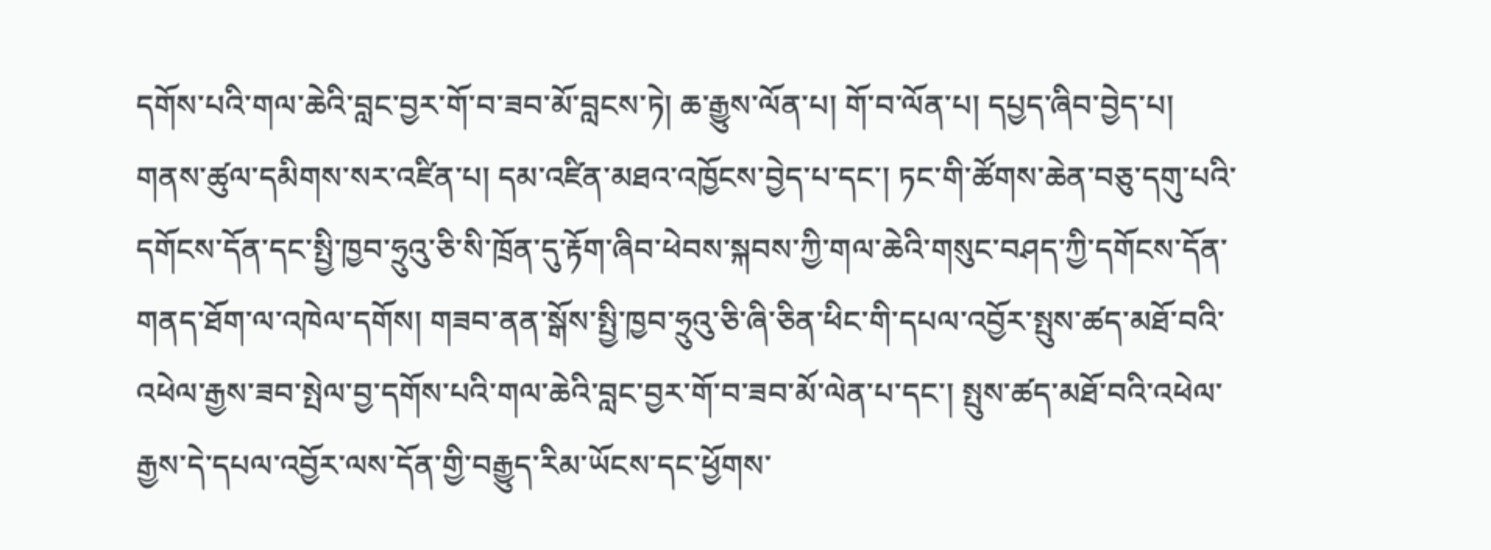དགོས་པའི་གལ་ཆེའི་བླང་བྱར་གོ་བ་ཟབ་མོ་བླངས་ཏེ། ཆ་རྒྱུས་ལོན་པ། གོ་བ་ལོན་པ། དཔྱད་ཞིབ་བྱེད་པ། གནས་ཚུལ་དམིགས་སར་འཛིན་པ། དམ་འཛིན་མཐའ་འཁྱོངས་བྱེད་པ་དང་། ཏང་གི་ཚོགས་ཆེན་བཅུ་དགུ་པའི་དགོངས་དོན་དང་སྤྱི་ཁྱབ་ཧྲུའུ་ཅི་སི་ཁྲོན་དུ་རྟོག་ཞིབ་ཕེབས་སྐབས་ཀྱི་གལ་ཆེའི་གསུང་བཤད་ཀྱི་དགོངས་དོན་གནད་ཐོག་ལ་འཁེལ་དགོས། གཟབ་ནན་སྒོས་སྤྱི་ཁྱབ་ཧྲུའུ་ཅི་ཞི་ཅིན་ཕིང་གི་དཔལ་འབྱོར་སྤུས་ཚད་མཐོ་བའི་འཕེལ་རྒྱས་ཟབ་སྤེལ་བྱ་དགོས་པའི་གལ་ཆེའི་བླང་བྱར་གོ་བ་ཟབ་མོ་ལེན་པ་དང་། སྤུས་ཚད་མཐོ་བའི་འཕེལ་རྒྱས་དེ་དཔལ་འབྱོར་ལས་དོན་གྱི་བརྒྱུད་རིམ་ཡོངས་དང་ཕྱོགས་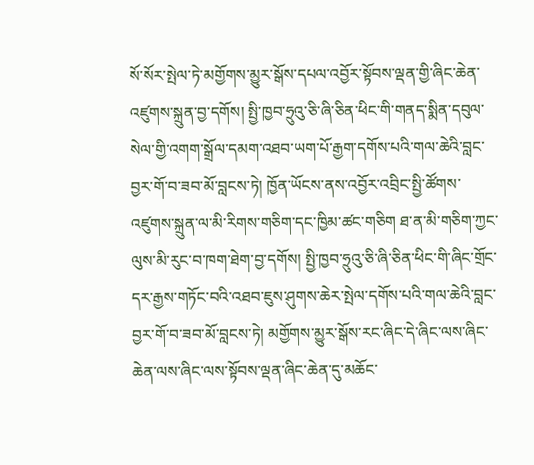སོ་སོར་སྤེལ་ཏེ་མགྱོགས་མྱུར་སྒོས་དཔལ་འབྱོར་སྟོབས་ལྡན་གྱི་ཞིང་ཆེན་འཛུགས་སྐྲུན་བྱ་དགོས། སྤྱི་ཁྱབ་ཧྲུའུ་ཅི་ཞི་ཅིན་ཕིང་གི་གནད་སྨིན་དབུལ་སེལ་གྱི་འགག་སྒྲོལ་དམག་འཐབ་ཡག་པོ་རྒྱག་དགོས་པའི་གལ་ཆེའི་བླང་བྱར་གོ་བ་ཟབ་མོ་བླངས་ཏེ། ཁྱོན་ཡོངས་ནས་འབྱོར་འབྲིང་སྤྱི་ཚོགས་འཛུགས་སྐྲུན་ལ་མི་རིགས་གཅིག་དང་ཁྱིམ་ཚང་གཅིག ཐ་ན་མི་གཅིག་ཀྱང་ལུས་མི་རུང་བ་ཁག་ཐེག་བྱ་དགོས། སྤྱི་ཁྱབ་ཧྲུའུ་ཅི་ཞི་ཅིན་ཕིང་གི་ཞིང་གྲོང་དར་རྒྱས་གཏོང་བའི་འཐབ་ཇུས་ཤུགས་ཆེར་སྤེལ་དགོས་པའི་གལ་ཆེའི་བླང་བྱར་གོ་བ་ཟབ་མོ་བླངས་ཏེ། མགྱོགས་མྱུར་སྒོས་རང་ཞིང་དེ་ཞིང་ལས་ཞིང་ཆེན་ལས་ཞིང་ལས་སྟོབས་ལྡན་ཞིང་ཆེན་དུ་མཆོང་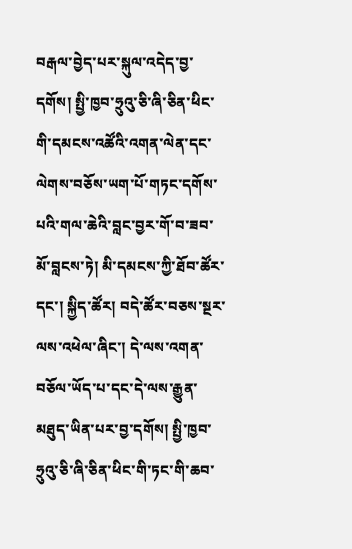བརྒལ་བྱེད་པར་སྐུལ་འདེད་བྱ་དགོས། སྤྱི་ཁྱབ་ཧྲུའུ་ཅི་ཞི་ཅིན་ཕིང་གི་དམངས་འཚོའི་འགན་ལེན་དང་ལེགས་བཅོས་ཡག་པོ་གཏང་དགོས་པའི་གལ་ཆེའི་བླང་བྱར་གོ་བ་ཟབ་མོ་བླངས་ཏེ། མི་དམངས་ཀྱི་ཐོབ་ཚོར་དང་། སྐྱིད་ཚོར། བདེ་ཚོར་བཅས་སྔར་ལས་འཕེལ་ཞིང་། དེ་ལས་འགན་བཅོལ་ཡོད་པ་དང་དེ་ལས་རྒྱུན་མཐུད་ཡིན་པར་བྱ་དགོས། སྤྱི་ཁྱབ་ཧྲུའུ་ཅི་ཞི་ཅིན་ཕིང་གི་ཏང་གི་ཆབ་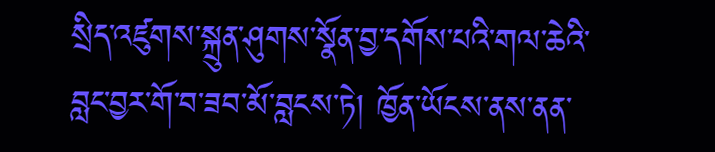སྲིད་འཛུགས་སྐྲུན་ཤུགས་སྣོན་བྱ་དགོས་པའི་གལ་ཆེའི་བླང་བྱར་གོ་བ་ཟབ་མོ་བླངས་ཏེ། ཁྱོན་ཡོངས་ནས་ནན་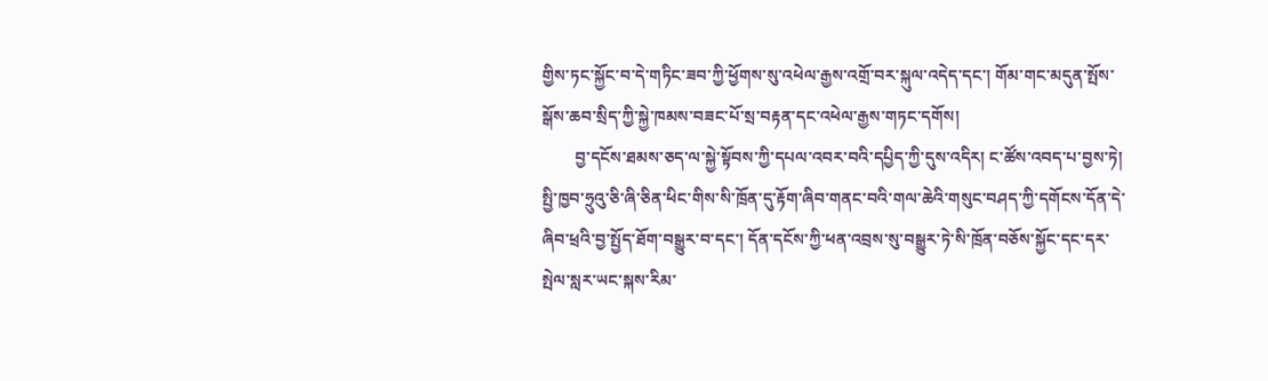གྱིས་ཏང་སྐྱོང་བ་དེ་གཏིང་ཟབ་ཀྱི་ཕྱོགས་སུ་འཕེལ་རྒྱས་འགྲོ་བར་སྐུལ་འདེད་དང་། གོམ་གང་མདུན་སྤོས་སྒོས་ཆབ་སྲིད་ཀྱི་སྐྱེ་ཁམས་བཟང་པོ་སྲ་བརྟན་དང་འཕེལ་རྒྱས་གཏང་དགོས།
        བྱ་དངོས་ཐམས་ཅད་ལ་སྐྱེ་སྟོབས་ཀྱི་དཔལ་འབར་བའི་དཔྱིད་ཀྱི་དུས་འདིར། ང་ཚོས་འབད་པ་བྱས་ཏེ། སྤྱི་ཁྱབ་ཧྲུའུ་ཅི་ཞི་ཅིན་ཕིང་གིས་སི་ཁྲོན་དུ་རྟོག་ཞིབ་གནང་བའི་གལ་ཆེའི་གསུང་བཤད་ཀྱི་དགོངས་དོན་དེ་ཞིབ་ཕྲའི་བྱ་སྤྱོད་ཐོག་བསྒྱུར་བ་དང་། དོན་དངོས་ཀྱི་ཕན་འབྲས་སུ་བསྒྱུར་ཏེ་སི་ཁྲོན་བཅོས་སྐྱོང་དང་དར་སྤེལ་སླར་ཡང་སྐས་རིམ་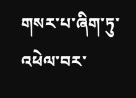གསར་པ་ཞིག་ཏུ་འཕེལ་བར་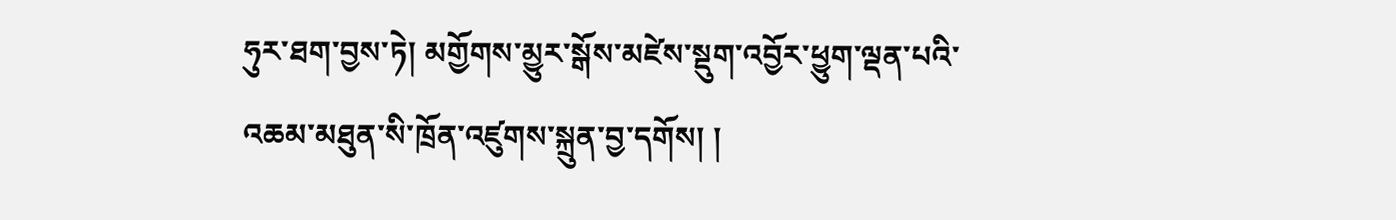ཧུར་ཐག་བྱས་ཏེ། མགྱོགས་མྱུར་སྒོས་མཛེས་སྡུག་འབྱོར་ཕྱུག་ལྡན་པའི་འཆམ་མཐུན་སི་ཁྲོན་འཛུགས་སྐྲུན་བྱ་དགོས། །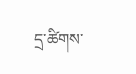དྲ་ཚིགས་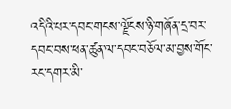འདིའི་པར་དབང་གངས་ལྗོངས་ཉི་གཞོན་དྲ་བར་དབང་བས་ཕན་ཚུན་ལ་དབང་བཅོལ་མ་བྱས་གོང་རང་དགར་མི་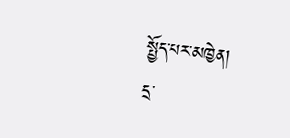སྤྱོད་པར་མཁྱེན།
དྲ་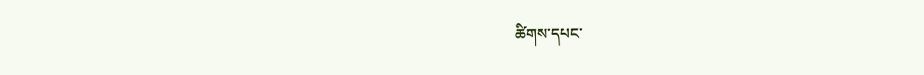ཚིགས་དཔང་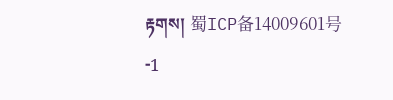རྟགས། 蜀ICP备14009601号-1